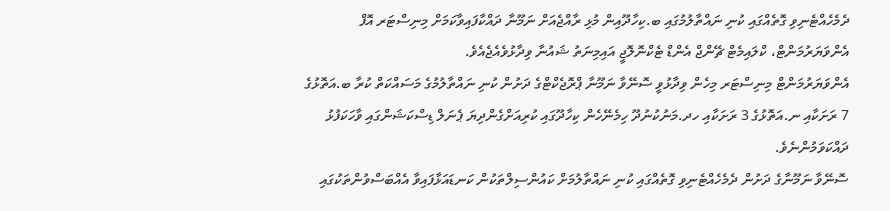ދެމެހެއްޓެނިވި ގޮތެއްގައި ކުނި ނައްތާލުމުގައި ބ.ކިހާދޫއިން މުޅި ރާއްޖެއަށް ނަމޫނާ ދައްކާފައިވާކަމަށް މިނިސްޓަރ އޮފް އެންވަޔަރުމަންޓް، ކްލައިމެޓް ޗޭންޖް އެންޑް ޓެކްނޮލޮޖީ އައިމިނަތު ޝައުނާ ވިދާޅުވެއެޖެއެވެ.
އެންވަޔަރުމަންޓް މިނިސްޓަރ މިހެން ވިދާޅުވީ ސޮނޭވާ ނަމޫނާ ޕްރޮޖެކްޓްގެ ދަށުން ކުނި ނައްތާލުމުގެ މަސައްކަތް ކުރާ ބ.އަތޮޅުގެ 7 ރަށަކާއި ނ.އަތޮޅުގެ 3 ރަށަކާއި ހދ.މަނުކުނުދޫ ހިމެނޭހެން ކިހާދޫގައި ކުރިއަށްގެންދިޔަ ޕެނަލް ޑިސްކަޝަންގައި ވާހަކަފުޅު ދައްކަވަމުންނެވެ.
ސޮނޭވާ ނަމޫނާގެ ދަށުން ދެމެހެއްޓެނިވި ގޮތެއްގައި ކުނި ނައްތާލުމަށް ކައުންސިލްތަކުން ކަނޑައަޅާފައިވާ އެއްބަސްވުންތަކުގައި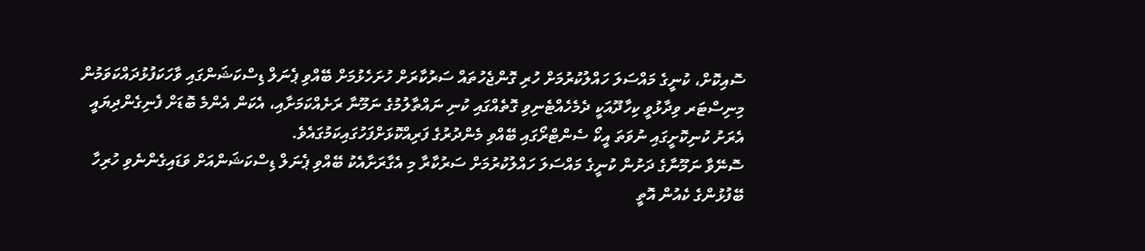ސޮއިކޮށް، ކުނީގެ މައްސަލަ ހައްލުކުރުމަށް ހުރި ގޮންޖެހުތައް ސަރުކާރަށް ހުށަހެޅުމަށް ބޭއްވި ޕެނަލް ޑިސްކަޝަންގައި ވާހަކަފުޅުދައްކަވަމުން މިނިސްޓަރ ވިދާޅުވީ ކިހާދޫއަކީ ދެމެހެއްޓެނިވި ގޮތެއްގައި ކުނި ނައްތާލުމުގެ ނަމޫނާ ރަށެއްކަމަށާއި، އެކަން އެންމެ ބޮޑަށް ފެނިގެންދިޔައީ އެރަށު ކުނިކޮށީގައި ނުވަތަ އީކޯ ސެންޓްރޯގައި ބޭއްވި މެންދުރުގެ ފަރިއްކޮޅަށްފަހުގައިކަމުގައެވެ.
ސޮނޭވާ ނަމޫނާގެ ދަށުން ކުނީގެ މައްސަލަ ހައްލުކުރުމަށް ސަރުކާރާ މި އެގާރަށާއެކު ބޭއްވި ޕެނަލް ޑިސްކަޝަންއަށް ވަޑައިގެންނެވި ހުރިހާ ބޭފުޅުންގެ ކެއުން އޮތީ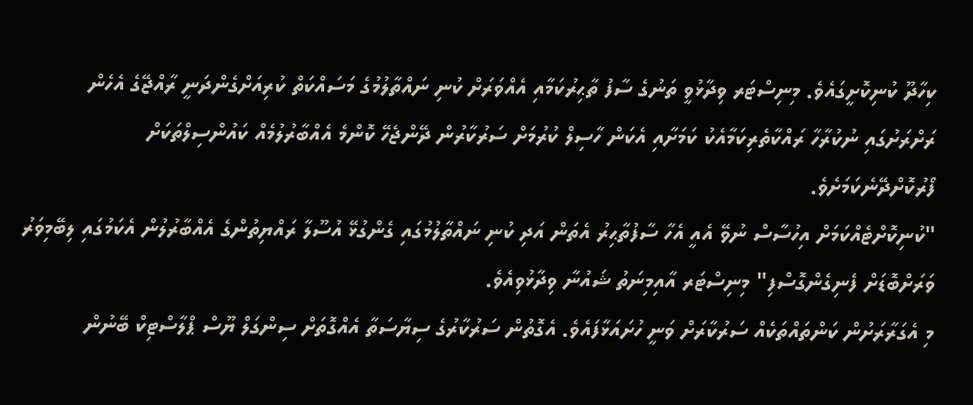ކިހާދޫ ކުނިކޮށީގައެވެ. މިނިސްޓަރ ވިދާޅުވީ ތަނުގެ ސާފު ތާޙިރުކަމާއި އެއްވަރަށް ކުނި ނައްތާލުމުގެ މަސައްކަތް ކުރިއަށްގެންދަނީ ރާއްޖޭގެ އެހެން ރަށްރަށުގައި ނުކުރާހާ ރައްކާތެރިކަމާއެކު ކަމަށާއި އެކަން ހާސިލް ކުރުމަށް ސަރުކާރުން ދޭންޖެހޭ ކޮންމެ އެއްބާރުލުމެއް ކައުންސިލްތަކަށް ފޯރުކޮށްދޭނެކަމަށެވެ.
"ކުނިކޮށްޓެއްކަމަށް އިހުސާސް ނުވޭ އެއީ އެހާ ސާފުތާޙިރު އެތަން އަދި ކުނި ނައްތާލުމުގައި ގެންގުޅޭ އުސޫލާ ރައްޔިތުންގެ އެއްބާރުލުން އެކަމުގައި ލިބޭމިވަރު ވަރަށްބޮޑަށް ފެނިގެންގޮސްފި" މިނިސްޓަރ އާއިމިނަތު ޝައުނާ ވިދާޅުވިއެވެ.
މި އެގަރާރަށުން ކަންތައްތަކެއް ސަރުކާރަށް ވަނީ ހުށައަޅާފައެވެ. އެގޮތުން ސަރުކާރުގެ ސިޔާސަތާ އެއްގޮތަށް ސިންގަލް ޔޫސް ޕްލާސްޓިކް ބޭނުން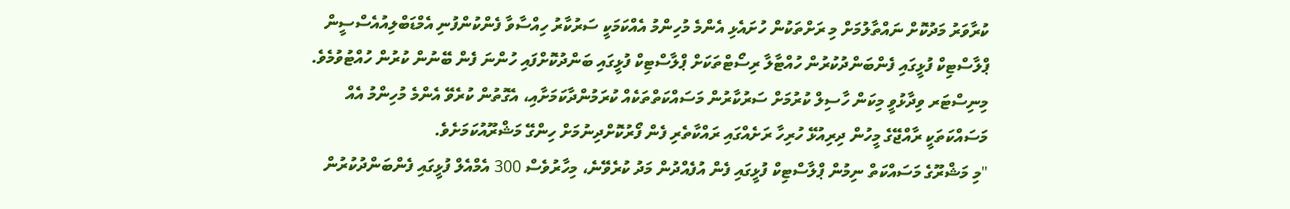ކުރާވަރު މަދުކޮށް ނައްތާލުމަށް މި ރަށްތަކުން ހުށައެޅި އެންމެ މުހިންމު އެއްކަމަކީ ސަރުކާރު ހިއްސާވާ ފެންކުންފުނި އެމްޑަބްލިއުއެސްސީން ޕްލާސްޓިކް ފުޅީގައި ފެންބަންދުކުރުން ހުއްޓާލާ ރިސޯޓްތަކަށް ޕްލާސްޓިކް ފުޅީގައި ބަންދުކޮށްފައި ހުންނަ ފެން ބޭނުން ކުރުން ހުއްޓުވުމެވެ.
މިނިސްޓަރ ވިދާޅުވީ މިކަން ހާސިލް ކުރުމަށް ސަރުކާރުން މަސައްކަތްތަކެއް ކުރަމުންދާކަމަށާއި، އެގޮތުން ކުރެވޭ އެންމެ މުހިންމު އެއް މަސައްކަތަކީ ރާއްޖޭގެ މީހުން ދިރިއުޅޭ ހުރިހާ ރަށެއްގައި ރައްކާތެރި ފެން ފޯރުކޮށްދިނުމަށް ހިންގޭ މަޝްރޫއުކަމަށެވެ.
"މި މަޝްރޫގެ މަސައްކަތް ނިމުން ޕްލާސްޓިކް ފުޅީގައި ފެން އުފެއްދުން މަދު ކުރެވޭނެ، މިހާރުވެސް 300 އެމްއެލް ފުޅީގައި ފެންބަންދުކުރުން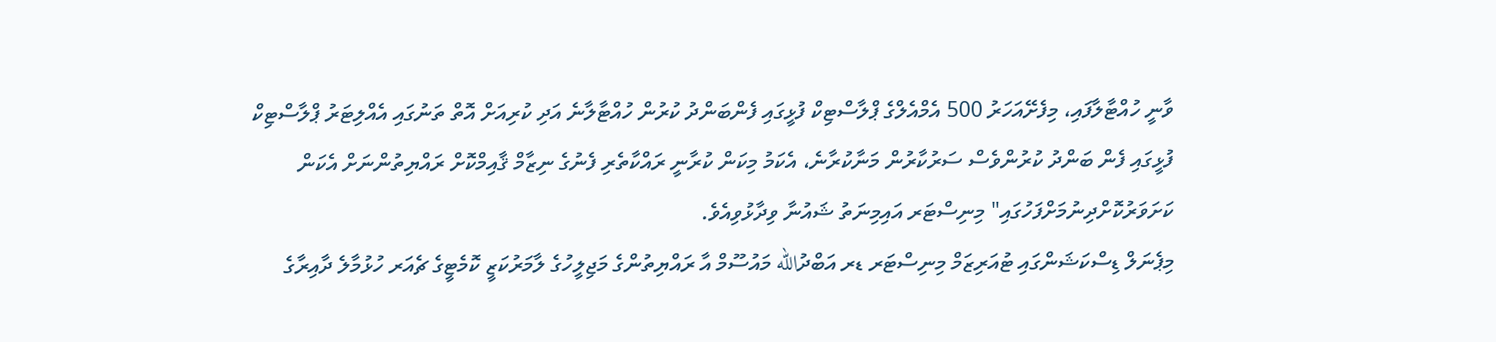ވާނީ ހުއްޓާލާފައި، މިފެށޭއަހަރު 500 އެމްއެލްގެ ޕްލާސްޓިކް ފުޅީގައި ފެންބަންދު ކުރުން ހުއްޓާލާނެ އަދި ކުރިއަށް އޮތް ތަނުގައި އެއްލިޓަރު ޕްލާސްޓިކް ފުޅީގައި ފެން ބަންދު ކުރުންވެސް ސަރުކާރުން މަނާކުރާނެ، އެކަމު މިކަން ކުރާނީ ރައްކާތެރި ފެނުގެ ނިޒާމް ޤާއިމްކޮށް ރައްޔިތުންނަށް އެކަން ކަށަވަރުކޮށްދިނުމަށްފަހުގައި" މިނިސްޓަރ އައިމިނަތު ޝައުނާ ވިދާޅުވިއެވެ.
މިޕެނަލް ޑިސްކަޝަންގައި ޓުއަރިޒަމް މިނިސްޓަރ ޑރ އަބްދުالله މައުސޫމް އާ ރައްޔިތުންގެ މަޖިލީހުގެ ލާމަރުކަޒީ ކޮމެޓީގެ ޗެއަރ ހުޅުމާލެ ދާއިރާގެ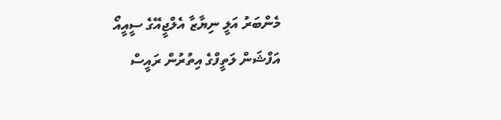މެންބަރު އަލީ ނިޔާޒާ އެލްޖީއޭގެ ސީއީއޯ އަފްޝަން ލަތީފްގެ އިތުރުން ރައީސް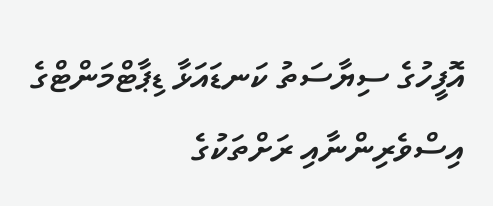އޮފީހުގެ ސިޔާސަތު ކަނޑައަޅާ ޑިޕާޓްމަންޓްގެ އިސްވެރިންނާއި ރަށްތަކުގެ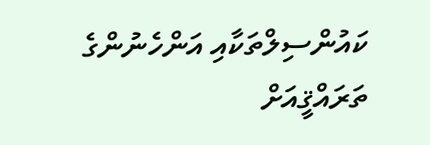ކައުންސިލްތަކާއި އަންހެނުންގެ ތަރައްޤީއަށް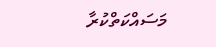މަސައްކަތްކުރާ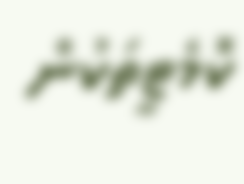ކޮމެޓީތަކުން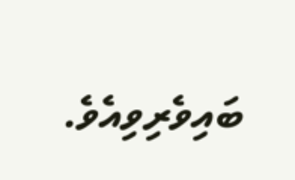ބައިވެރިވިއެވެ.